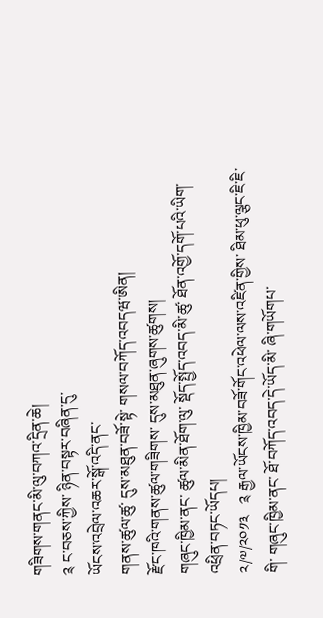གཟིགས་གནང་མི་ལུ་བཀའ་དྲིན་ཆེ།
༉ ང་བཅས་ཀྱིས་ ཉིན་བསྟར་བཞིན་དུ་
ཡོངས་འབྲེལ་འཆར་སྒོ་འདི་ནང་
གནས་ཚུལ་ཚུ་ དུས་མཐུན་བཟོ་སྟེ་ གསལ་བཀོད་འབདཝ་ཨིན།
རྫོང་ཁའི་གནས་ཚུལ་གཟིགས་ དུས་མཐུན་ཞུགས་ཚུགས།
གཞུང་ཁྱིམ་ནང་ ཚུལ་མིན་ཐོག་ལུ་ སྡོད་སྤྱོད་འབད་མི་ཚུ་ ཐོན་འགྱོ་དགོ་པའི་ཡིག་འཕྲིན་བཏང་ཡོདཔ།
༢/༧/༢༠༡༣   ༉ རྒྱལ་ཡོངས་ཁྱིམ་བཟོ་གོང་འཕེལ་ལས་འཛིན་གྱིས་ ཐིམ་ཕུ་ལྕང་ཇི་ཇི་གི་ གཞུང་ཁྱིམ་ནང་ ཐོ་བཀོད་འབད་དེ་ཡོད་མི་ ཞི་གཡོགཔ་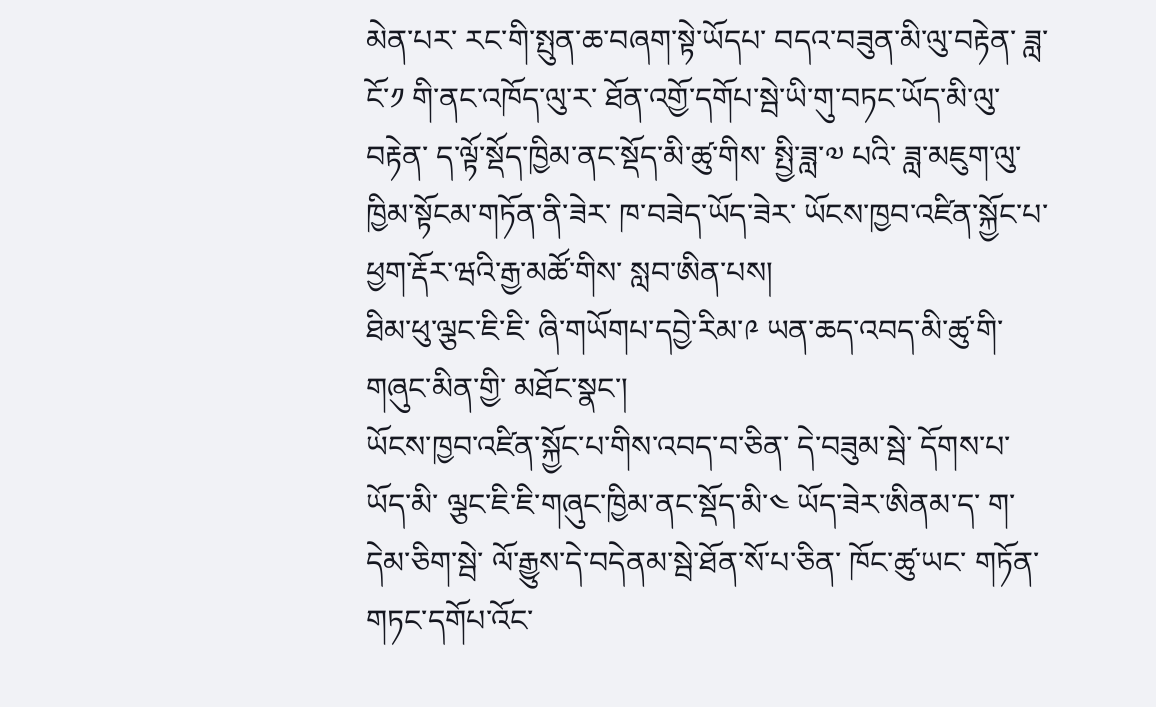མེན་པར་ རང་གི་སྤུན་ཆ་བཞག་སྟེ་ཡོདཔ་ བདའ་བཟུན་མི་ལུ་བརྟེན་ ཟླ་ངོ་༡ གི་ནང་འཁོད་ལུ་ར་ ཐོན་འགྱོ་དགོཔ་སྦེ་ཡི་གུ་བཏང་ཡོད་མི་ལུ་བརྟེན་ ད་ལྟོ་སྡོད་ཁྱིམ་ནང་སྡོད་མི་ཚུ་གིས་ སྤྱི་ཟླ་༧ པའི་ ཟླ་མཇུག་ལུ་ ཁྱིམ་སྟོངམ་གཏོན་ནི་ཟེར་ ཁ་བཟེད་ཡོད་ཟེར་ ཡོངས་ཁྱབ་འཛིན་སྐྱོང་པ་ ཕྱག་རྡོར་ཝའི་རྒྱ་མཚོ་གིས་ སླབ་ཨིན་པས།
ཐིམ་ཕུ་ལྕང་ཇི་ཇི་ ཞི་གཡོགཔ་དབྱེ་རིམ་༩ ཡན་ཆད་འབད་མི་ཚུ་གི་ གཞུང་མིན་གྱི་ མཐོང་སྣང་།
ཡོངས་ཁྱབ་འཛིན་སྐྱོང་པ་གིས་འབད་བ་ཅིན་ དེ་བཟུམ་སྦེ་ དོགས་པ་ཡོད་མི་ ལྕང་ཇི་ཇི་གཞུང་ཁྱིམ་ནང་སྡོད་མི་༤ ཡོད་ཟེར་ཨིནམ་ད་ ག་དེམ་ཅིག་སྦེ་ ལོ་རྒྱུས་དེ་བདེནམ་སྦེ་ཐོན་སོ་པ་ཅིན་ ཁོང་ཚུ་ཡང་ གཏོན་གཏང་དགོཔ་འོང་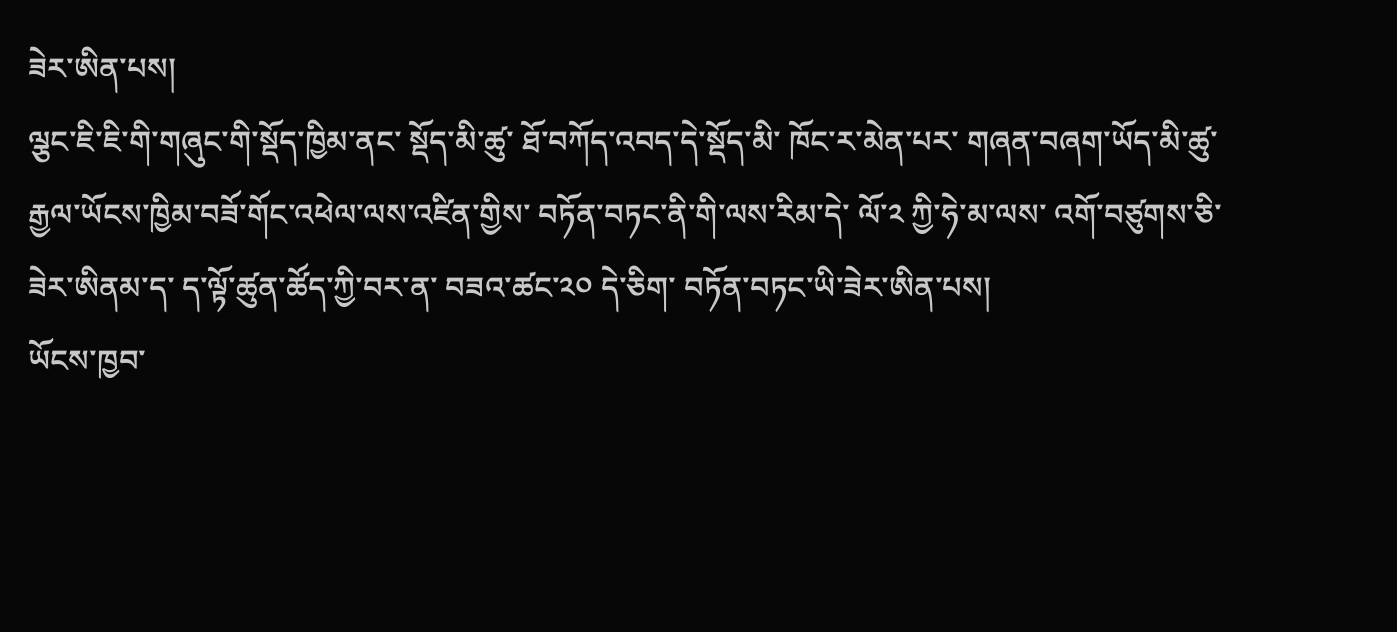ཟེར་ཨིན་པས།
ལྕང་ཇི་ཇི་གི་གཞུང་གི་སྡོད་ཁྱིམ་ནང་ སྡོད་མི་ཚུ་ ཐོ་བཀོད་འབད་དེ་སྡོད་མི་ ཁོང་ར་མེན་པར་ གཞན་བཞག་ཡོད་མི་ཚུ་ རྒྱལ་ཡོངས་ཁྱིམ་བཟོ་གོང་འཕེལ་ལས་འཛིན་གྱིས་ བཏོན་བཏང་ནི་གི་ལས་རིམ་དེ་ ལོ་༢ ཀྱི་ཧེ་མ་ལས་ འགོ་བཙུགས་ཅི་ཟེར་ཨིནམ་ད་ ད་ལྟོ་ཚུན་ཚོད་ཀྱི་བར་ན་ བཟའ་ཚང་༢༠ དེ་ཅིག་ བཏོན་བཏང་ཡི་ཟེར་ཨིན་པས།
ཡོངས་ཁྱབ་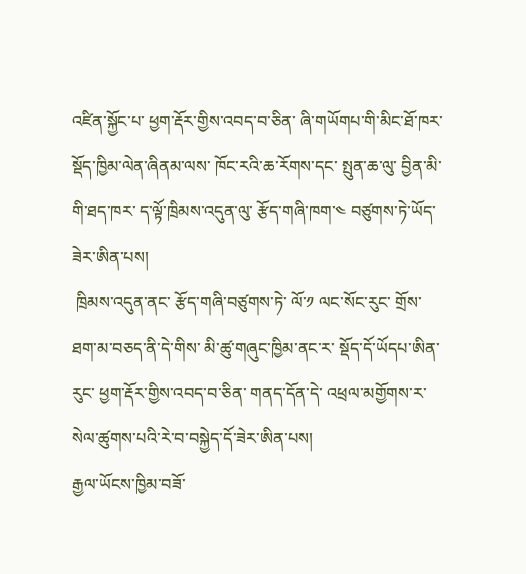འཛིན་སྐྱོང་པ་ ཕྱག་རྡོར་གྱིས་འབད་བ་ཅིན་ ཞི་གཡོགཔ་གི་མིང་ཐོ་ཁར་ སྡོད་ཁྱིམ་ལེན་ཞིནམ་ལས་ ཁོང་རའི་ཆ་རོགས་དང་ སྤུན་ཆ་ལུ་ བྱིན་མི་གི་ཐད་ཁར་ ད་ལྟོ་ཁྲིམས་འདུན་ལུ་ རྩོད་གཞི་ཁག་༤ བཙུགས་ཏེ་ཡོད་ཟེར་ཨིན་པས།
 ཁྲིམས་འདུན་ནང་ རྩོད་གཞི་བཙུགས་ཏེ་ ལོ་༡ ལང་སོང་རུང་ གྲོས་ཐག་མ་བཅད་ནི་དེ་གིས་ མི་ཚུ་གཞུང་ཁྱིམ་ནང་ར་ སྡོད་དོ་ཡོདཔ་ཨིན་རུང་ ཕྱག་རྡོར་གྱིས་འབད་བ་ཅིན་ གནད་དོན་དེ་ འཕྲལ་མགྱོགས་ར་ སེལ་ཚུགས་པའི་རེ་བ་བསྐྱེད་དོ་ཟེར་ཨིན་པས།
རྒྱལ་ཡོངས་ཁྱིམ་བཟོ་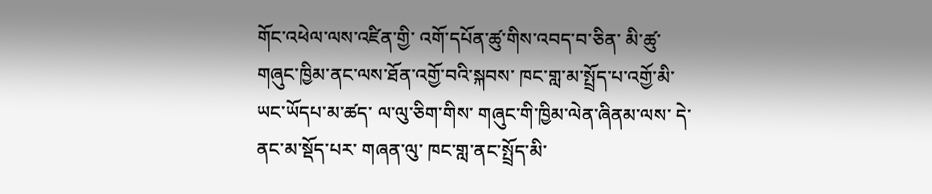གོང་འཕེལ་ལས་འཛིན་གྱི་ འགོ་དཔོན་ཚུ་གིས་འབད་བ་ཅིན་ མི་ཚུ་ གཞུང་ཁྱིམ་ནང་ལས་ཐོན་འགྱོ་བའི་སྐབས་ ཁང་གླ་མ་སྤྲོད་པ་འགྱོ་མི་ཡང་ཡོདཔ་མ་ཚད་ ལ་ལུ་ཅིག་གིས་ གཞུང་གི་ཁྱིམ་ལེན་ཞིནམ་ལས་ དེ་ནང་མ་སྡོད་པར་ གཞན་ལུ་ ཁང་གླ་ནང་སྤྲོད་མི་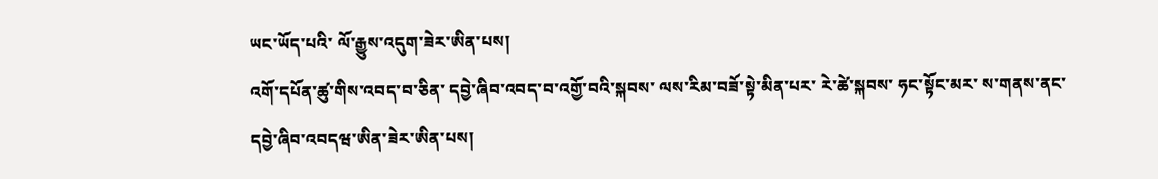ཡང་ཡོད་པའི་ ལོ་རྒྱུས་འདུག་ཟེར་ཨིན་པས།
འགོ་དཔོན་ཚུ་གིས་འབད་བ་ཅིན་ དབྱེ་ཞིབ་འབད་བ་འགྱོ་བའི་སྐབས་ ལས་རིམ་བཟོ་སྟེ་མིན་པར་ རེ་ཚེ་སྐབས་ ཧང་སྟོང་མར་ ས་གནས་ནང་ དབྱེ་ཞིབ་འབདཝ་ཨིན་ཟེར་ཨིན་པས།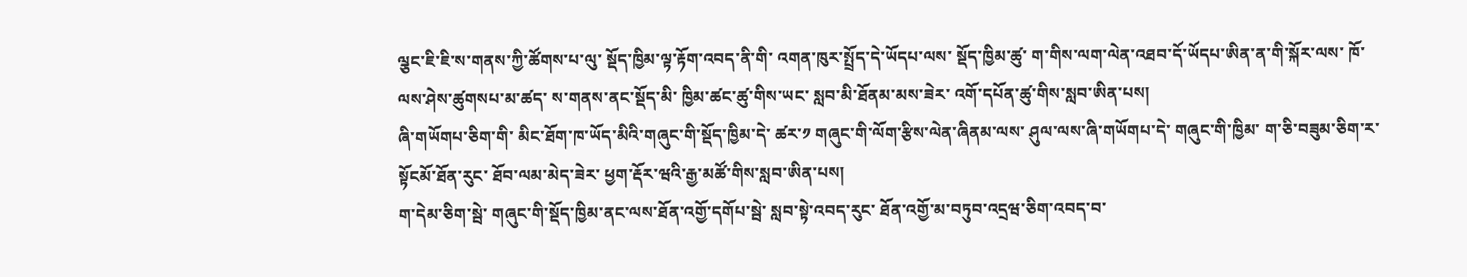ལྕང་ཇི་ཇི་ས་གནས་ཀྱི་ཚོགས་པ་ལུ་ སྡོད་ཁྱིམ་ལྟ་རྟོག་འབད་ནི་གི་ འགན་ཁུར་སྤྲོད་དེ་ཡོདཔ་ལས་ སྡོད་ཁྱིམ་ཚུ་ ག་གིས་ལག་ལེན་འཐབ་དོ་ཡོདཔ་ཨིན་ན་གི་སྐོར་ལས་ ཁོ་ལས་ཤེས་ཚུགསཔ་མ་ཚད་ ས་གནས་ནང་སྡོད་མི་ ཁྱིམ་ཚང་ཚུ་གིས་ཡང་ སླབ་མི་ཐོནམ་མས་ཟེར་ འགོ་དཔོན་ཚུ་གིས་སླབ་ཨིན་པས།
ཞི་གཡོགཔ་ཅིག་གི་ མིང་ཐོག་ཁ་ཡོད་མིའི་གཞུང་གི་སྡོད་ཁྱིམ་དེ་ ཚར་༡ གཞུང་གི་ལོག་རྩིས་ལེན་ཞིནམ་ལས་ ཤུལ་ལས་ཞི་གཡོགཔ་དེ་ གཞུང་གི་ཁྱིམ་ ག་ཅི་བཟུམ་ཅིག་ར་སྟོངམོ་ཐོན་རུང་ ཐོབ་ལམ་མེད་ཟེར་ ཕྱག་རྡོར་ཝའི་རྒྱ་མཚོ་གིས་སླབ་ཨིན་པས།
ག་དེམ་ཅིག་སྦེ་ གཞུང་གི་སྡོད་ཁྱིམ་ནང་ལས་ཐོན་འགྱོ་དགོཔ་སྦེ་ སླབ་སྟེ་འབད་རུང་ ཐོན་འགྱོ་མ་བཏུབ་འདྲཝ་ཅིག་འབད་བ་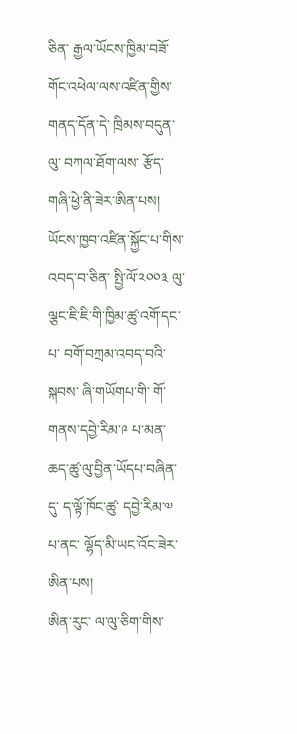ཅིན་ རྒྱལ་ཡོངས་ཁྱིམ་བཟོ་གོང་འཕེལ་ལས་འཛིན་གྱིས་ གནད་དོན་དེ་ ཁྲིམས་བདུན་ལུ་ བཀལ་ཐོག་ལས་ རྩོད་གཞི་ཕྱེ་ནི་ཟེར་ཨིན་པས།
ཡོངས་ཁྱབ་འཛིན་སྐྱོང་པ་གིས་ འབད་བ་ཅིན་ སྤྱི་ལོ་༢༠༠༣ ལུ་ ལྕང་ཇི་ཇི་གི་ཁྱིམ་ཚུ་འགོ་དང་པ་ བགོ་བཀྲམ་འབད་བའི་སྐབས་ ཞི་གཡོགཔ་གི་ གོ་གནས་དབྱེ་རིམ་༩ པ་མན་ཆད་ཚུ་ལུ་བྱིན་ཡོདཔ་བཞིན་དུ་ ད་ལྟོ་ཁོང་ཚུ་ དབྱེ་རིམ་༧ པ་ནང་ ལྷོད་མི་ཡང་འོང་ཟེར་ཨིན་པས།
ཨིན་རུང་ ལ་ལུ་ཅིག་གིས་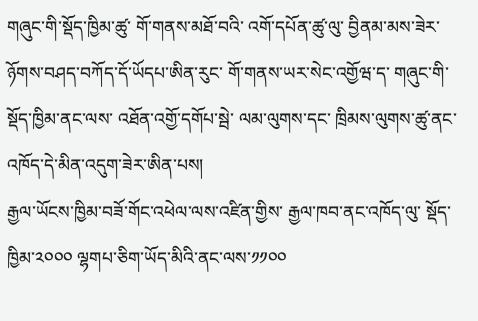གཞུང་གི་སྡོད་ཁྱིམ་ཚུ་ གོ་གནས་མཐོ་བའི་ འགོ་དཔོན་ཚུ་ལུ་ བྱིནམ་མས་ཟེར་ ཉོགས་བཤད་བཀོད་དོ་ཡོདཔ་ཨིན་རུང་ གོ་གནས་ཡར་སེང་འགྱོཝ་ད་ གཞུང་གི་སྡོད་ཁྱིམ་ནང་ལས་ འཐོན་འགྱོ་དགོཔ་སྦེ་ ལམ་ལུགས་དང་ ཁྲིམས་ལུགས་ཚུ་ནང་ འཁོད་དེ་མིན་འདུག་ཟེར་ཨིན་པས།
རྒྱལ་ཡོངས་ཁྱིམ་བཟོ་གོང་འཕེལ་ལས་འཛིན་གྱིས་ རྒྱལ་ཁབ་ནང་འཁོད་ལུ་ སྡོད་ཁྱིམ་༢༠༠༠ ལྷགཔ་ཅིག་ཡོད་མིའི་ནང་ལས་༡༡༠༠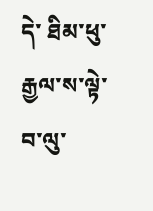དེ་ ཐིམ་ཕུ་རྒྱལ་ས་ལྟེ་བ་ལུ་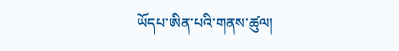ཡོདཔ་ཨིན་པའི་གནས་ཚུལ།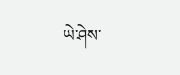ཡེ་ཤེས་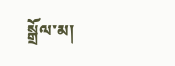སྒྲོལ་མ།